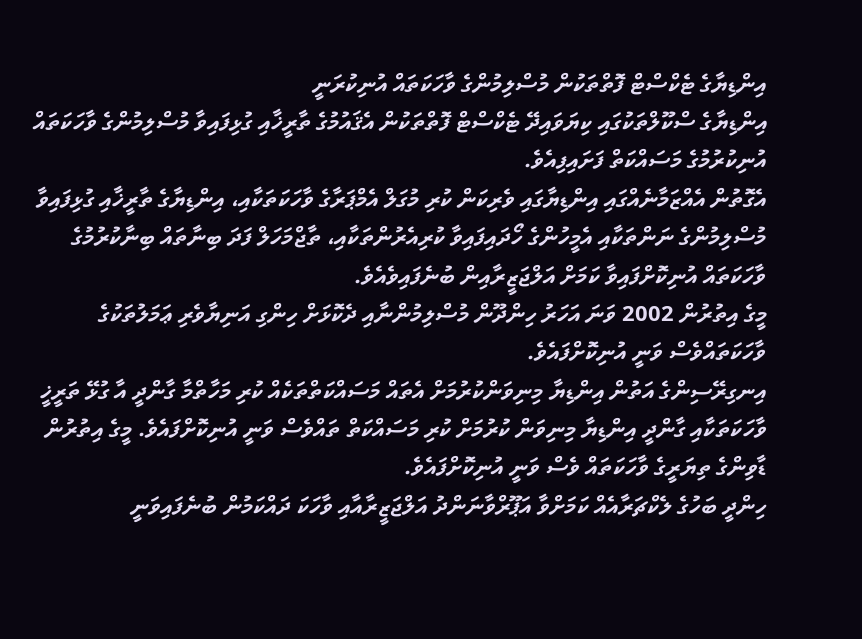އިންޑިޔާގެ ޓެކްސްޓް ފޮތްތަކުން މުސްލިމުންގެ ވާހަކަތައް އުނިކުރަނީ
އިންޑިޔާގެ ސްކޫލްތަކުގައި ކިޔަވައިދޭ ޓެކްސްޓް ފޮތްތަކުން އެޤައުމުގެ ތާރީޚާއި ގުޅިފައިވާ މުސްލިމުންގެ ވާހަކަތައް އުނިކުރުމުގެ މަސައްކަތް ފަށައިފިއެވެ.
އެގޮތުން އެއްޒަމާނެއްގައި އިންޑިޔާގައި ވެރިކަން ކުރި މުގަލް އެމްޕަރާގެ ވާހަކަތަކާއި، އިންޑިޔާގެ ތާރީޚާއި ގުޅިފައިވާ މުސްލިމުންގެ ނަންތަކާއި އެމީހުންގެ ހޯދައިފައިވާ ކުރިއެރުންތަކާއި، ތާޖްމަހަލް ފަދަ ބިނާތައް ބިނާކުރުމުގެ ވާހަކަތައް އުނިކޮށްފައިވާ ކަމަށް އަލްޖަޒީރާއިން ބުނެފައިވެއެވެ.
މީގެ އިތުރުން 2002 ވަނަ އަހަރު ހިންދޫން މުސްލިމުންނާއި ދެކޮޅަށް ހިންގި އަނިޔާވެރި ޢަމަލުތަކުގެ ވާހަކަތައްވެސް ވަނީ އުނިކޮށްފައެވެ.
އިނގިރޭސިންގެ އަތުން އިންޑިޔާ މިނިވަންކުރުމަށް އެތައް މަސައްކަތްތަކެއް ކުރި މަހާތްމާ ގާންދީ އާ ގުޅޭ ތަރީޚީ ވާހަކަތަކާއި ގާންދީ އިންޑިޔާ މިނިވަން ކުރުމަށް ކުރި މަސައްކަތް ތައްވެސް ވަނީ އުނިކޮށްފައެވެ. މީގެ އިތުރުން ޑާވިންގެ ތިޔަރީގެ ވާހަކަތައް ވެސް ވަނީ އުނިކޮށްފައެވެ.
ހިންދީ ބަހުގެ ލެކްޗަރާއެއް ކަމަށްވާ އަޕޫރްވާނަންދު އަލްޖަޒީރާއާއި ވާހަކަ ދައްކަމުން ބުނެފައިވަނީ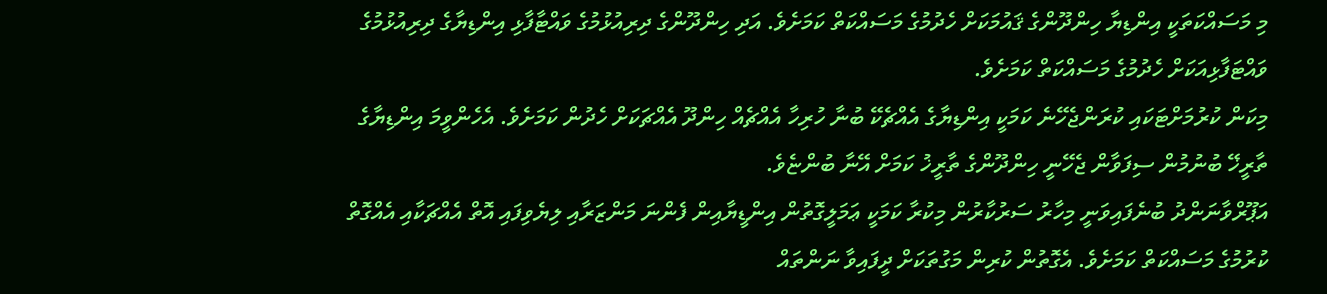މި މަސައްކަތަކީ އިންޑިޔާ ހިންދޫންގެ ޤައުމަކަށް ހެދުމުގެ މަސައްކަތް ކަމަށެވެ. އަދި ހިންދޫންގެ ދިރިއުޅުމުގެ ވައްޓާފާޅި އިންޑިޔާގެ ދިރިއުޅުމުގެ ވައްޓަފާޅިއަކަށް ހެދުމުގެ މަސައްކަތް ކަމަށެވެ.
މިކަން ކުރުމަށްޓަކައި ކުރަންޖެހޭނެ ކަމަކީ އިންޑިޔާގެ އެއްޗެކޭ ބުނާ ހުރިހާ އެއްޗެއް ހިންދޫ އެއްޗަކަށް ހެދުން ކަމަށެވެ. އެހެންވީމަ އިންޑިޔާގެ ތާރީޚޭ ބުނުމުން ސިފަވާން ޖެހޭނީ ހިންދޫންގެ ތާރީޚު ކަމަށް އޭނާ ބުންޏެވެ.
އަޕޫރްވާނަންދު ބުނެފައިވަނީ މިހާރު ސަރުކާރުން މިކުރާ ކަމަކީ ޢަމަލީގޮތުން އިންޑީޔާއިން ފެންނަ މަންޒަރާއި ލިޔެވިފައި އޮތް އެއްޗަކާއި އެއްގޮތް ކުރުމުގެ މަސައްކަތް ކަމަށެވެ. އެގޮތުން ކުރިން މަގުތަކަށް ދީފައިވާ ނަންތައް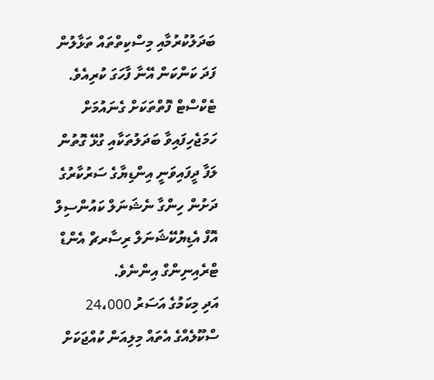ބަދަލުކުރުމާއި މިސްކިތްތައް ތަޅާލުން ފަދަ ކަންކަން އޭނާ ފާހަގަ ކުރިއެވެ.
ޓެކްސްޓް ފޮތްތަކަށް ގެނައުމަށް ހަމަޖެހިފައިވާ ބަދަލުތަކާއި ގުޅޭ ގޮތުން ލަފާ ދީފައިވަނީ އިންޑިޔާގެ ސަރުކާރުގެ ދަށުން ހިންގާ ނެޝަނަލް ކައުންސިލް އޮފް އެޑިޔުކޭޝަނަލް ރިސާރޗް އެންޑް ޓްރެއިނިންގް އިންނެވެ.
އަދި މިކަމުގެ އަސަރު 24،000 ސްކޫލެއްގެ އެތައް މިލިއަން ކުއްޖަކަށް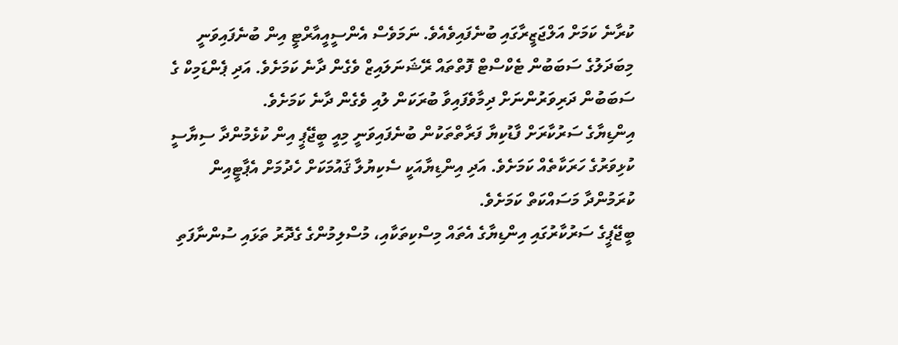ކުރާނެ ކަމަށް އަލްޖަޒީރާގައި ބުނެފައިވެއެވެ. ނަމަވެސް އެންސީއީއާރްޓީ އިން ބުނެފައިވަނީ މިބަދަލުގެ ސަބަބުން ޓެކްސްޓް ފޮތްތައް ރޭޝަނަލައިޒް ވެގެން ދާނެ ކަމަށެވެ. އަދި ޕެންޑަމިކް ގެ ސަބަބުން ދަރިވަރުންނަށް ދިމާވެފައިވާ ބުރަކަން ލުއި ވެގެން ދާނެ ކަމަށެވެ.
އިންޑިޔާގެ ސަރުކާރަށް ފާޑުކިޔާ ފަރާތްތަކުން ބުނެފައިވަނީ މިއީ ބީޖޭޕީ އިން ކުޅެމުންދާ ސިޔާސީ ކުޅިވަރުގެ ހަރަކާތެއް ކަމަށެވެ. އަދި އިންޑިޔާއަކީ ސެކިޔުލާ ޤައުމަކަށް ހެދުމަށް އެޕާޓީއިން ކުރަމުންދާ މަސައްކަތް ކަމަށެވެ.
ބީޖޭޕީގެ ސަރުކާރުގައި އިންޑިޔާގެ އެތައް މިސްކިތަކާއި، މުސްލިމުންގެ ގެދޮރު ތަޅައި ސުންނާފަތި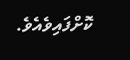ކޮށްފައިވެއެވެ.